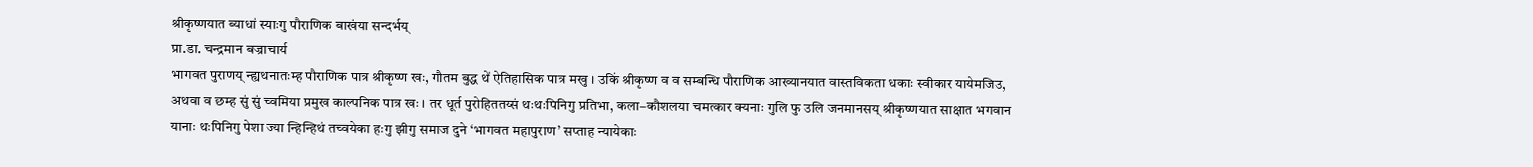श्रीकृष्णयात ब्याधां स्याःगु पौराणिक बाखंया सन्दर्भय्
प्रा.डा. चन्द्रमान बज्राचार्य
भागवत पुराणय् न्ह्यथनातःम्ह पौराणिक पात्र श्रीकृष्ण खः, गौतम बुद्ध थें ऐतिहासिक पात्र मखु । उकिं श्रीकृष्ण व व सम्बन्धि पौराणिक आख्यानयात वास्तविकता धकाः स्वीकार यायेमजिउ, अथवा व छम्ह सुं सुं च्वमिया प्रमुख काल्पनिक पात्र खः । तर धूर्त पुरोहिततय्सं थःथःपिनिगु प्रतिभा, कला–कौशलया चमत्कार क्यनाः गुलि फु उलि जनमानसय् श्रीकृष्णयात साक्षात भगवान यानाः थःपिनिगु पेशा ज्या न्हिन्हिथं तच्वयेका हःगु झीगु समाज दुने ‘भागवत महापुराण’ सप्ताह न्यायेकाः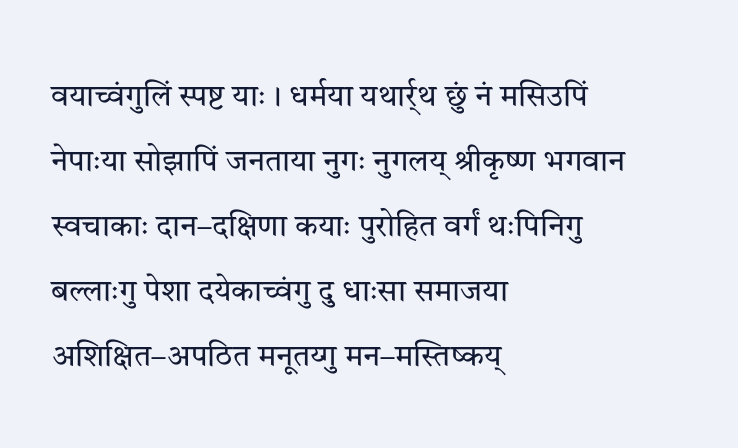वयाच्वंगुलिं स्पष्ट याः । धर्मया यथार्र्थ छुं नं मसिउपिं नेपाःया सोझापिं जनताया नुगः नुगलय् श्रीकृष्ण भगवान स्वचाकाः दान–दक्षिणा कयाः पुरोहित वर्गं थःपिनिगु बल्लाःगु पेशा दयेकाच्वंगु दु धाःसा समाजया अशिक्षित–अपठित मनूतय्गु मन–मस्तिष्कय्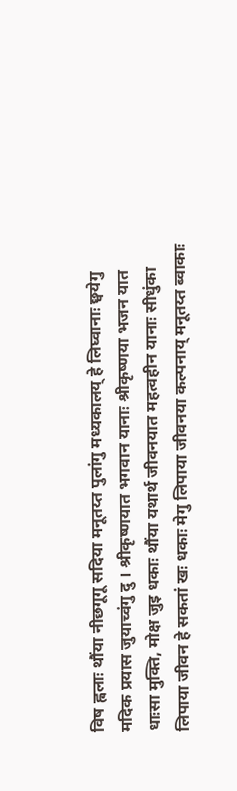विष ह्वलाः थौंया नीछगूगू सदिया मनूतय्त पुलांगु मध्यकालय् हे लिघ्वानाः छ्वयेगु मदिक प्रयास जुयाच्वंगु दु । श्रीकृष्णयात भगवान यानाः श्रीकृष्णया भजन यात धाःसा मुक्ति, मोक्ष जुइ धकाः थौंया यथार्थ जीवनयात महत्वहीन यानाः सीधुंका लिपाया जीवन हे सकतां खः धकाः मेगु लिपाया जीवनया कल्पनाय् मनूतय्त ब्वाकाः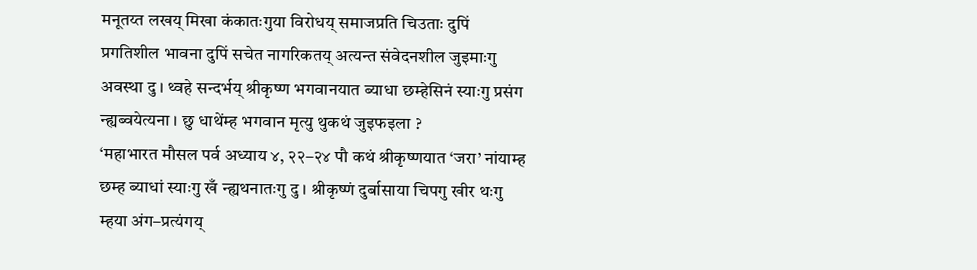मनूतय्त लखय् मिखा कंकातःगुया विरोधय् समाजप्रति चिउताः दुपिं प्रगतिशील भावना दुपिं सचेत नागरिकतय् अत्यन्त संवेदनशील जुइमाःगु अवस्था दु । थ्वहे सन्दर्भय् श्रीकृष्ण भगवानयात ब्याधा छम्हेसिनं स्याःगु प्रसंग न्ह्यब्वयेत्यना । छु धाथेंम्ह भगवान मृत्यु थुकथं जुइफइला ?
‘महाभारत मौसल पर्व अध्याय ४, २२–२४ पौ कथं श्रीकृष्णयात ‘जरा’ नांयाम्ह छम्ह ब्याधां स्याःगु खँ न्ह्यथनातःगु दु । श्रीकृष्णं दुर्बासाया चिपगु खीर थःगु म्हया अंग–प्रत्यंगय्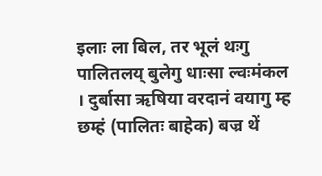इलाः ला बिल, तर भूलं थःगु पालितलय् बुलेगु धाःसा ल्वःमंकल । दुर्बासा ऋषिया वरदानं वयागु म्ह छम्हं (पालितः बाहेक) बज्र थें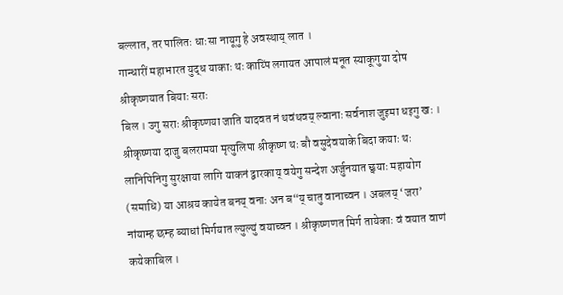बल्लात, तर पालितः धाःसा नायूगु हे अवस्थाय् लात ।
गान्धारीं महाभारत युद्ध याकाः थः काय्पिं लगायत आपालं मनूत स्याकूगुया दोष श्रीकृष्णयात बियाः सराः
बिल । उगु सराः श्रीकृष्णया जाति यादवत नं थवंथवय् ल्वानाः सर्वनाश जुइमा धइगु खः ।
श्रीकृष्णया दाजु बलरामया मृत्युलिपा श्रीकृष्ण थः बौ वसुदेवयाके बिदा कयाः थः लानिपिनिगु सुरक्षाया लागि याकनं द्वारकाय् वयेगु सन्देश अर्जुनयात छ्वयाः महायोग (समाधि) या आश्रय कायेत बनय् वनाः अन ब“य् चातु वानाच्वन । अबलय् ‘जरा’ नांयाम्ह छम्ह ब्याधां मिर्गयात ल्युल्युं वयाच्वन । श्रीकृष्णणत मिर्ग तायेकाः वं वयात वाणं कयेकाबिल ।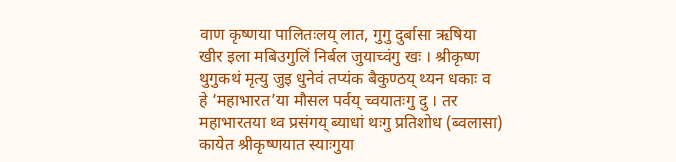वाण कृष्णया पालितःलय् लात, गुगु दुर्बासा ऋषिया खीर इला मबिउगुलिं निर्बल जुयाच्वंगु खः । श्रीकृष्ण थुगुकथं मृत्यु जुइ धुनेवं तप्यंक बैकुण्ठय् थ्यन धकाः व हे ‘महाभारत’या मौसल पर्वय् च्वयातःगु दु । तर महाभारतया थ्व प्रसंगय् ब्याधां थःगु प्रतिशोध (ब्वलासा) कायेत श्रीकृष्णयात स्याःगुया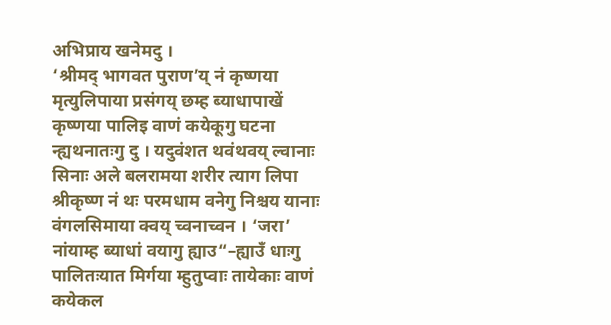अभिप्राय खनेमदु ।
‘श्रीमद् भागवत पुराण’य् नं कृष्णया मृत्युलिपाया प्रसंगय् छम्ह ब्याधापाखें कृष्णया पालिइ वाणं कयेकूगु घटना न्ह्यथनातःगु दु । यदुवंशत थवंथवय् ल्वानाः सिनाः अले बलरामया शरीर त्याग लिपा श्रीकृष्ण नं थः परमधाम वनेगु निश्चय यानाः वंगलसिमाया क्वय् च्वनाच्वन । ‘जरा’ नांयाम्ह ब्याधां वयागु ह्याउ“–ह्याउँ धाःगु पालितःयात मिर्गया म्हुतुप्वाः तायेकाः वाणं कयेकल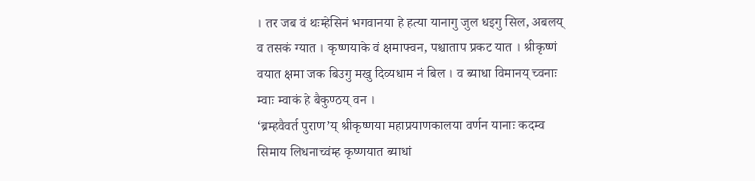। तर जब वं थःम्हेसिनं भगवानया हे हत्या यानागु जुल धइगु सिल, अबलय् व तसकं ग्यात । कृष्णयाके वं क्षमाफ्वन, पश्चाताप प्रकट यात । श्रीकृष्णं वयात क्षमा जक बिउगु मखु दिव्यधाम नं बिल । व ब्याधा विमानय् च्वनाः म्वाः म्वाकं हे बैकुण्ठय् वन ।
‘ब्रम्हवैवर्त पुराण’य् श्रीकृष्णया महाप्रयाणकालया वर्णन यानाः कदम्व सिमाय लिधनाच्वंम्ह कृष्णयात ब्याधां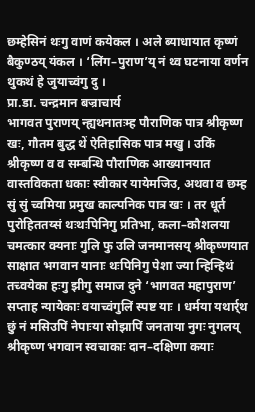छम्हेसिनं थःगु वाणं कयेकल । अले ब्याधायात कृष्णं बैकुण्ठय् यंकल । ‘लिंग–पुराण’य् नं थ्व घटनाया वर्णन थुकथं हे जुयाच्वंगु दु ।
प्रा.डा. चन्द्रमान बज्राचार्य
भागवत पुराणय् न्ह्यथनातःम्ह पौराणिक पात्र श्रीकृष्ण खः, गौतम बुद्ध थें ऐतिहासिक पात्र मखु । उकिं श्रीकृष्ण व व सम्बन्धि पौराणिक आख्यानयात वास्तविकता धकाः स्वीकार यायेमजिउ, अथवा व छम्ह सुं सुं च्वमिया प्रमुख काल्पनिक पात्र खः । तर धूर्त पुरोहिततय्सं थःथःपिनिगु प्रतिभा, कला–कौशलया चमत्कार क्यनाः गुलि फु उलि जनमानसय् श्रीकृष्णयात साक्षात भगवान यानाः थःपिनिगु पेशा ज्या न्हिन्हिथं तच्वयेका हःगु झीगु समाज दुने ‘भागवत महापुराण’ सप्ताह न्यायेकाः वयाच्वंगुलिं स्पष्ट याः । धर्मया यथार्र्थ छुं नं मसिउपिं नेपाःया सोझापिं जनताया नुगः नुगलय् श्रीकृष्ण भगवान स्वचाकाः दान–दक्षिणा कयाः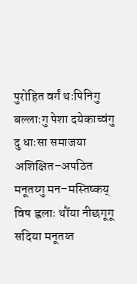पुरोहित वर्गं थःपिनिगु बल्लाःगु पेशा दयेकाच्वंगु दु धाःसा समाजया अशिक्षित–अपठित मनूतय्गु मन–मस्तिष्कय् विष ह्वलाः थौंया नीछगूगू सदिया मनूतय्त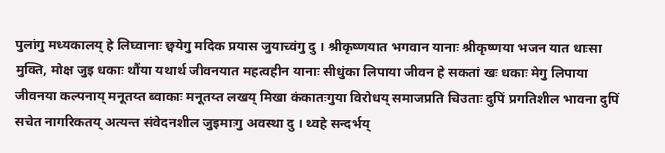पुलांगु मध्यकालय् हे लिघ्वानाः छ्वयेगु मदिक प्रयास जुयाच्वंगु दु । श्रीकृष्णयात भगवान यानाः श्रीकृष्णया भजन यात धाःसा मुक्ति, मोक्ष जुइ धकाः थौंया यथार्थ जीवनयात महत्वहीन यानाः सीधुंका लिपाया जीवन हे सकतां खः धकाः मेगु लिपाया जीवनया कल्पनाय् मनूतय्त ब्वाकाः मनूतय्त लखय् मिखा कंकातःगुया विरोधय् समाजप्रति चिउताः दुपिं प्रगतिशील भावना दुपिं सचेत नागरिकतय् अत्यन्त संवेदनशील जुइमाःगु अवस्था दु । थ्वहे सन्दर्भय्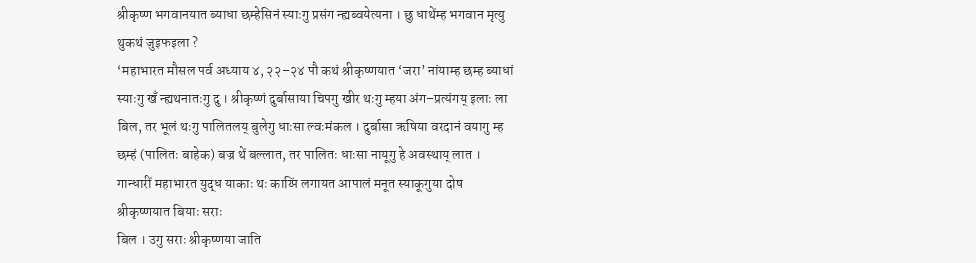श्रीकृष्ण भगवानयात ब्याधा छम्हेसिनं स्याःगु प्रसंग न्ह्यब्वयेत्यना । छु धाथेंम्ह भगवान मृत्यु थुकथं जुइफइला ?
‘महाभारत मौसल पर्व अध्याय ४, २२–२४ पौ कथं श्रीकृष्णयात ‘जरा’ नांयाम्ह छम्ह ब्याधां स्याःगु खँ न्ह्यथनातःगु दु । श्रीकृष्णं दुर्बासाया चिपगु खीर थःगु म्हया अंग–प्रत्यंगय् इलाः ला बिल, तर भूलं थःगु पालितलय् बुलेगु धाःसा ल्वःमंकल । दुर्बासा ऋषिया वरदानं वयागु म्ह छम्हं (पालितः बाहेक) बज्र थें बल्लात, तर पालितः धाःसा नायूगु हे अवस्थाय् लात ।
गान्धारीं महाभारत युद्ध याकाः थः काय्पिं लगायत आपालं मनूत स्याकूगुया दोष श्रीकृष्णयात बियाः सराः
बिल । उगु सराः श्रीकृष्णया जाति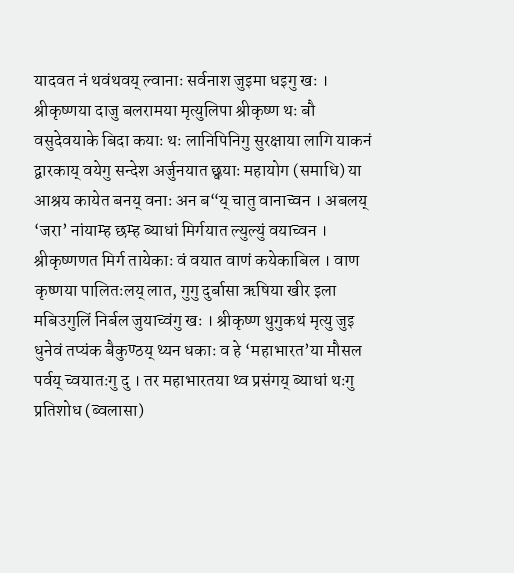यादवत नं थवंथवय् ल्वानाः सर्वनाश जुइमा धइगु खः ।
श्रीकृष्णया दाजु बलरामया मृत्युलिपा श्रीकृष्ण थः बौ वसुदेवयाके बिदा कयाः थः लानिपिनिगु सुरक्षाया लागि याकनं द्वारकाय् वयेगु सन्देश अर्जुनयात छ्वयाः महायोग (समाधि) या आश्रय कायेत बनय् वनाः अन ब“य् चातु वानाच्वन । अबलय् ‘जरा’ नांयाम्ह छम्ह ब्याधां मिर्गयात ल्युल्युं वयाच्वन । श्रीकृष्णणत मिर्ग तायेकाः वं वयात वाणं कयेकाबिल । वाण कृष्णया पालितःलय् लात, गुगु दुर्बासा ऋषिया खीर इला मबिउगुलिं निर्बल जुयाच्वंगु खः । श्रीकृष्ण थुगुकथं मृत्यु जुइ धुनेवं तप्यंक बैकुण्ठय् थ्यन धकाः व हे ‘महाभारत’या मौसल पर्वय् च्वयातःगु दु । तर महाभारतया थ्व प्रसंगय् ब्याधां थःगु प्रतिशोध (ब्वलासा)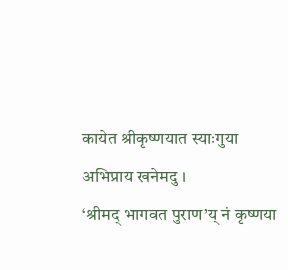कायेत श्रीकृष्णयात स्याःगुया अभिप्राय खनेमदु ।
‘श्रीमद् भागवत पुराण’य् नं कृष्णया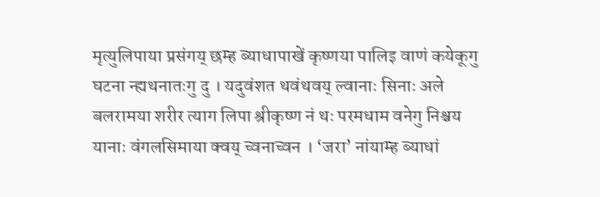मृत्युलिपाया प्रसंगय् छम्ह ब्याधापाखें कृष्णया पालिइ वाणं कयेकूगु घटना न्ह्यथनातःगु दु । यदुवंशत थवंथवय् ल्वानाः सिनाः अले बलरामया शरीर त्याग लिपा श्रीकृष्ण नं थः परमधाम वनेगु निश्चय यानाः वंगलसिमाया क्वय् च्वनाच्वन । ‘जरा’ नांयाम्ह ब्याधां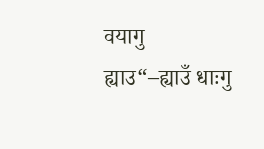वयागु ह्याउ“–ह्याउँ धाःगु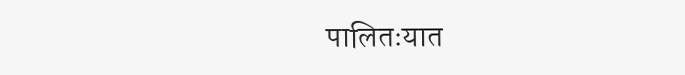पालितःयात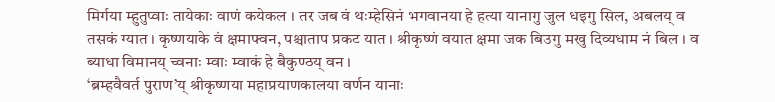मिर्गया म्हुतुप्वाः तायेकाः वाणं कयेकल । तर जब वं थःम्हेसिनं भगवानया हे हत्या यानागु जुल धइगु सिल, अबलय् व तसकं ग्यात । कृष्णयाके वं क्षमाफ्वन, पश्चाताप प्रकट यात । श्रीकृष्णं वयात क्षमा जक बिउगु मखु दिव्यधाम नं बिल । व ब्याधा विमानय् च्वनाः म्वाः म्वाकं हे बैकुण्ठय् वन ।
‘ब्रम्हवैवर्त पुराण’य् श्रीकृष्णया महाप्रयाणकालया वर्णन यानाः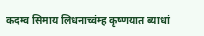कदम्व सिमाय लिधनाच्वंम्ह कृष्णयात ब्याधां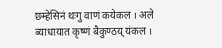छम्हेसिनं थःगु वाणं कयेकल । अले ब्याधायात कृष्णं बैकुण्ठय् यंकल ।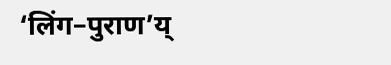‘लिंग–पुराण’य्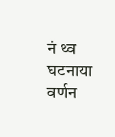नं थ्व घटनाया वर्णन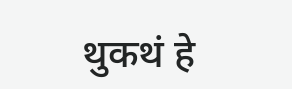थुकथं हे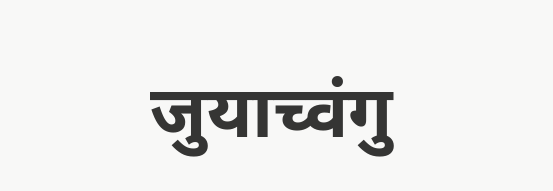जुयाच्वंगु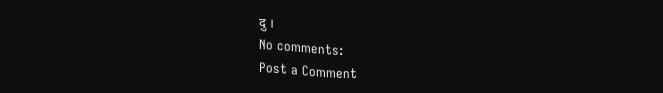दु ।
No comments:
Post a Comment